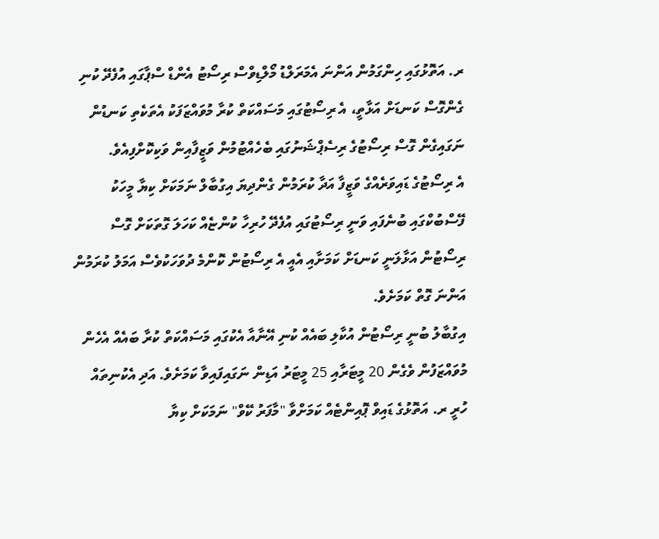ރ. އަތޮޅުގައި ހިންގަމުން އަންނަ އެމަރަލްޑު މޯލްޑިވްސް ރިސޯޓު އެންޑް ސްޕާގައި އުފެދޭ ކުނި ގެންގޮސް ކަނޑަށް އަޅާތީ، އެ ރިސޯޓުގައި މަސައްކަތް ކުރާ މުވައްޒަފަކު އެތަކެތި ކަނޑުން ނަގައިގެން ގޮސް ރިސޯޓުގެ ރިސެޕްޝަނުގައި ބެހެއްޓުމުން ވަޒީފާއިން ވަކިކޮށްފިއެވެ.
އެ ރިސޯޓުގެ ޑައިވަރެއްގެ ވަޒީފާ އަދާ ކުރަމުން ގެންދިޔަ އިގުބާލް ނަމަކަށް ކިޔާ މީހަކު ފޭސްބުކްގައި ބުނެފައި ވަނީ ރިސޯޓުގައި އުފެދޭ ހުރިހާ ކުންޏެއް ކަހަލަ ގޮތަކަށް ގޮސް ރިސޯޓުން އަޅާލަނީ ކަނޑަށް ކަމަށާއި އެއީ އެ ރިސޯޓުން ކޮންމެ ދުވަހަކުވެސް އަމަލު ކުރަމުން އަންނަ ގޮތް ކަމަށެވެ.
އިގުބާލު ބުނީ ރިސޯޓުން އުކާލި ބައެއް ކުނި އޭނާއާ އެކުގައި މަސައްކަތް ކުރާ ބައެއް އެހެން މުވައްޒަފުން ވެގެން 20 މީޓަރާއި 25 މީޓަރު އަޑިން ނަގައިފައިވާ ކަމަށެވެ. އަދި އެކުނިތައް ހުރީ ރ. އަތޮޅުގެ ޑައިވް ޕޮއިންޓެއް ކަމަށްވާ "މާފަރު ކޭވް" ނަމަކަށް ކިޔާ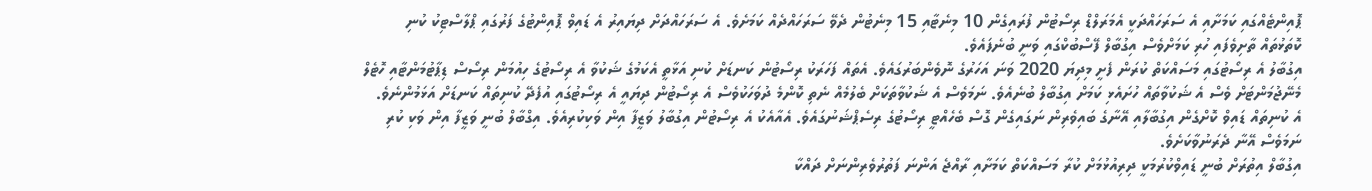ޕޮއިންޓެއްގައި ކަމަށާއި އެ ސަރަހައްދަކީ އެމަރަލްޑް ރިސޯޓުން ފުރައިގެން 10 މިނެޓާއި 15 މިނެޓުން ދެވޭ ސަރަހައްދެއް ކަމަށެވެ. އެ ސަރަހައްދަށް ދިޔައިރު އެ ޑައިވް ޕޮއިންޓުގެ ފަރުގައި ޕްލާސްޓިކު ކުނި ކޮތަޅުތައް ތާށިވެފައި ހުރި ކަމަށްވެސް އިގުބާލް ފޭސްބުކްގައި ވަނީ ބުނެފައެވެ.
އިގުބާލު އެ ރިސޯޓުގައި މަސައްކަތް ކުރަން ފެށީ މިދިޔަ 2020 ވަނަ އަހަރުގެ ނޮވެންބަރުގައެވެ. އެތައް ފަހަރަކު ރިސޯޓުން ކަނޑަށް ކުނި އަޅާތީ އެކަމުގެ ޝަކުވާ އެ ރިސޯޓުގެ ހިއުމަން ރިސޯސް ޑިޕާޓުމަންޓާއި ހޮޓެލް މެނޭޖުމަންޓަށް ވެސް އެ ޝަކުވާތައް ހުށައެޅި ކަމަށް އިގުބާލް ބުނެއެވެ. ނަމަވެސް އެ ޝަކުވާތަކަށް ބެލުމެއް ނެތި ކޮންމެ ދުވަހަކުވެސް އެ ރިސޯޓުން ދިޔައީ އެ ރިސޯޓުގައި އުފެދޭ ކުނިތައް ކަނޑަށް އަޅަމުންނެވެ.
އެ ކުނިތައް ޑައިވް ކޮށްގެން އިގުބާލާއި އޭނާގެ ބައިވެރިން ނަގައިގެން ގޮސް ބެހެއްޓީ ރިސޯޓުގެ ރިސެޕްޝަނުގައެވެ. އެއާއެކު އެ ރިސޯޓުން އިގުބާލު ވަޒީފާ އިން ވަކިކުރިއެވެ. އިގްބާލް ބުނީ ވަޒީފާ އިން ވަކި ކުރި ނަމަވެސް އޭނާ ދެރަނުވާކަށެވެ.
އިގުބާލް އިތުރަށް ބުނީ ޑައިވްކުރުމަކީ ދިރިއުޅުމަށް ކުރާ މަސައްކަތް ކަމަށާއި ރާއްޖެ އަންނަ ފަތުރުވެރިންނަށް ދައްކާ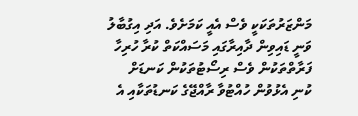މަންޒަރުތަކަކީ ވެސް އެއީ ކަމަށެވެ. އަދި އިގުބާލު ވަނީ ޑައިވިން ދާއިރާގައި މަސައްކަތް ކުރާ ހުރިހާ ފަރާތްތަކުން ވެސް ރިސޯޓުތަކުން ކަނޑަށް ކުނި އެޅުވުން ހުއްޓުވާ ރާއްޖޭގެ ކަނޑުތަކާއި އެ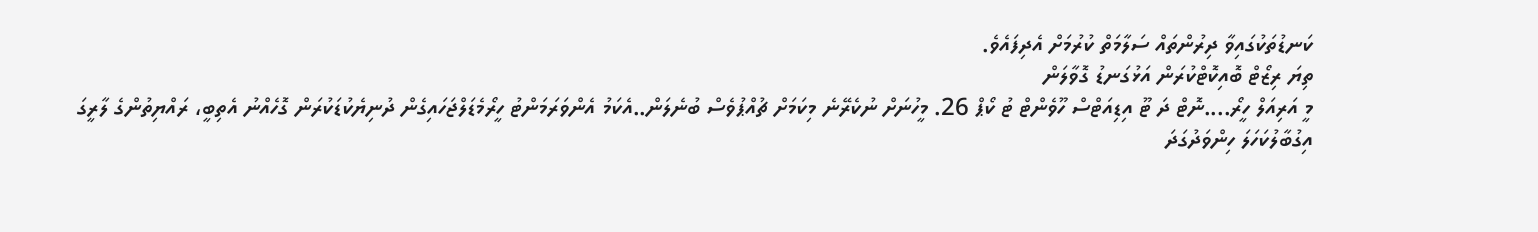ކަނޑުތަކުގައިވާ ދިރުންތައް ސަލާމަތް ކުރުމަށް އެދިފައެވެ.
ތިޔަ ރިޒޯޓް ބޮއިކޮޓްކުރަން އަޅުގަނޑު ގޮވާލަން
މީ އަރިއަލް ހީރޯ....ނޮޓް ދަ ޓޫ އިޑިއަޓްސް ހޫވެންޓް ޓު ކޯޕް 26. މީހުނަށް ނުކެރޭނެ މިކަމަށް ޗުއްޕުވެސް ބުނެލަން..އެކަމު އެންވަރަމަންޓު ހީރޯމެޑަލްޖަހައިގެން ދުނިޔެކުޑަކުރަން ގޮހެއްނު އެތިބީ، ރައްޔިތުންގެ ލާރީގަ
އިގުބާލުކަހަލަ ހިންވަދުގަދަ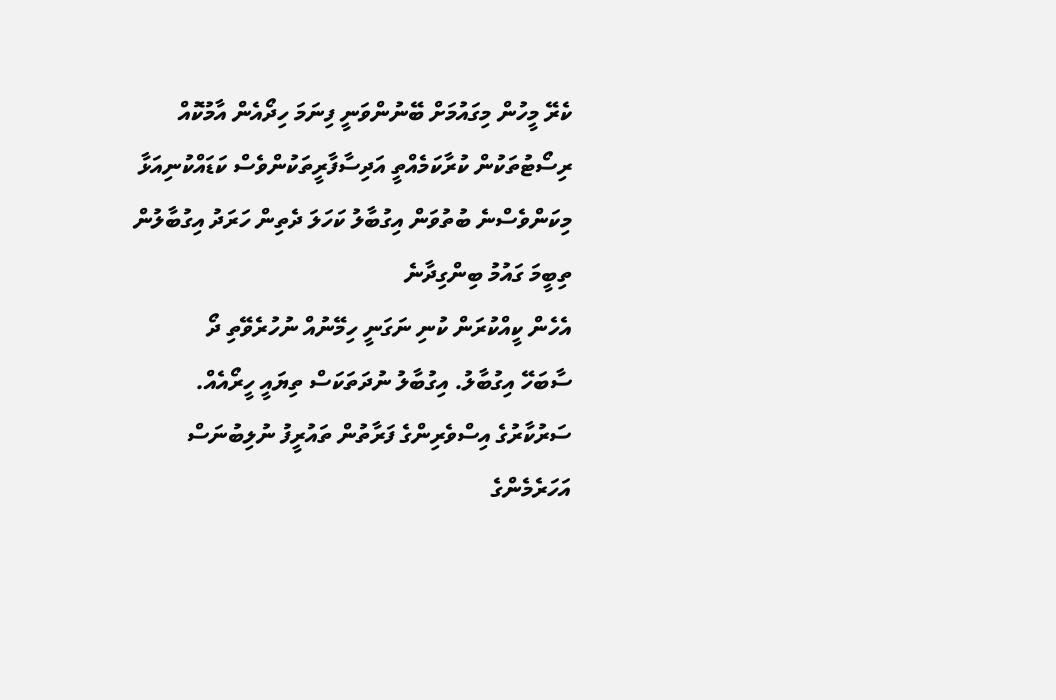ކެރޭ މީހުން މިގައުމަށް ބޭނުންވަނީ ފިނަމަ ހިދޯއެން އާމުކޮއް ރިސޯޓުތަކުން ކުރާކަމެއްތީ އަދިސާފާރީތަކުންވެސް ކަޑައްކުނިއަޅާ މިކަންވެސްނެ ބުތުވަން އިގުބާލު ކަހަލަ ދެތިން ހަރަދު އިގުބާލުން ތިބީމަ ގައުމު ބިންގިދާނެ
އެހެން ކީއްކުރަން ކުނި ނަގަނީ ހިމޭނުއް ނުހުރެވޭތި ދޯ
ސާބަހޭ އިގުބާލު. އިގުބާލު ނުދަތަކަސް ތިޔައީ ހީރޯއެއް. ސަރުކާރުގެ އިސްވެރިންގެ ފަރާތުން ތައުރީފު ނުލިބުނަސް އަހަރެމެންގެ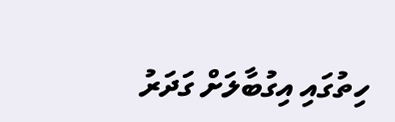ހިތުގައި އިގުބާލަށް ގަދަރު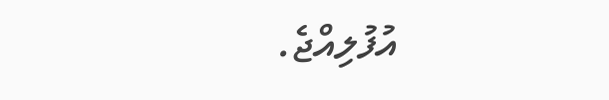އުފުލިއްޖެ.